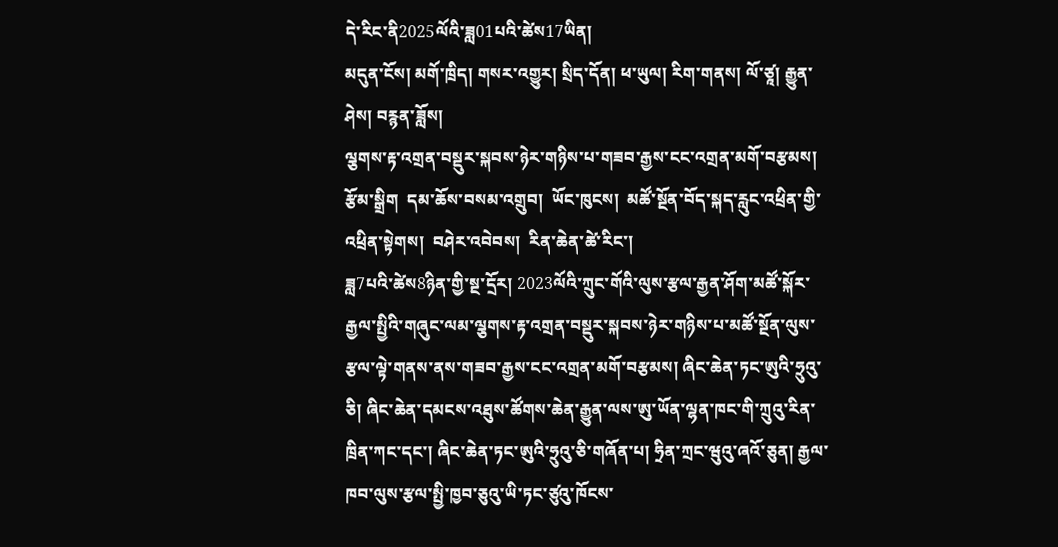དེ་རིང་ནི2025ལོའི་ཟླ01པའི་ཚེས17ཡིན།
མདུན་ངོས། མགོ་ཁྲིད། གསར་འགྱུར། སྲིད་དོན། ཕ་ཡུལ། རིག་གནས། ལོ་ཙཱ། རྒྱུན་ཤེས། བརྙན་ཟློས།
ལྕགས་རྟ་འགྲན་བསྡུར་སྐབས་ཉེར་གཉིས་པ་གཟབ་རྒྱས་ངང་འགྲན་མགོ་བརྩམས།
རྩོམ་སྒྲིག  དམ་ཆོས་བསམ་འགྲུབ།  ཡོང་ཁུངས།  མཚོ་སྔོན་བོད་སྐད་རླུང་འཕྲིན་གྱི་འཕྲིན་སྟེགས།  བཤེར་འབེབས།  རིན་ཆེན་ཚེ་རིང་།
ཟླ7པའི་ཚེས8ཉིན་གྱི་སྔ་དྲོར། 2023ལོའི་ཀྲུང་གོའི་ལུས་རྩལ་རྒྱན་ཤོག་མཚོ་སྐོར་རྒྱལ་སྤྱིའི་གཞུང་ལམ་ལྕགས་རྟ་འགྲན་བསྡུར་སྐབས་ཉེར་གཉིས་པ་མཚོ་སྔོན་ལུས་རྩལ་ལྟེ་གནས་ནས་གཟབ་རྒྱས་ངང་འགྲན་མགོ་བརྩམས། ཞིང་ཆེན་ཏང་ཨུའི་ཧྲུའུ་ཅི། ཞིང་ཆེན་དམངས་འཐུས་ཚོགས་ཆེན་རྒྱུན་ལས་ཨུ་ཡོན་ལྷན་ཁང་གི་ཀྲུའུ་རིན་ཁྲིན་ཀང་དང་། ཞིང་ཆེན་ཏང་ཨུའི་ཧྲུའུ་ཅི་གཞོན་པ། ཧྲིན་ཀྲང་ཝུའུ་ཞའོ་ཅུན། རྒྱལ་ཁབ་ལུས་རྩལ་སྤྱི་ཁྱབ་ཅུའུ་ཡི་ཏང་ཙུའུ་ཁོངས་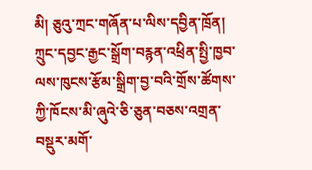མི། ཅུའུ་ཀྲང་གཞོན་པ་ལིས་དབྱིན་ཁྲོན། ཀྲུང་དབྱང་རྒྱང་སྒྲོག་བརྙན་འཕྲིན་སྤྱི་ཁྱབ་ལས་ཁུངས་རྩོམ་སྒྲིག་བྱ་བའི་གྲོས་ཚོགས་ཀྱི་ཁོངས་མི་ཞུའེ་ཅི་ཅུན་བཅས་འགྲན་བསྡུར་མགོ་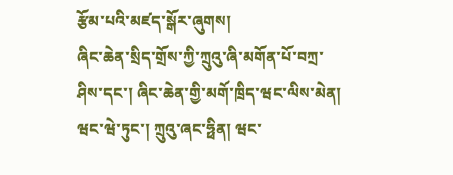རྩོམ་པའི་མཛད་སྒོར་ཞུགས།
ཞིང་ཆེན་སྲིད་གྲོས་ཀྱི་ཀྲུའུ་ཞི་མགོན་པོ་བཀྲ་ཤིས་དང་། ཞིང་ཆེན་གྱི་མགོ་ཁྲིད་ཝང་ལིས་མེན། ཝང་ཝེ་ཏུང་། ཀྲུའུ་ཞང་ཧྥིན། ཝང་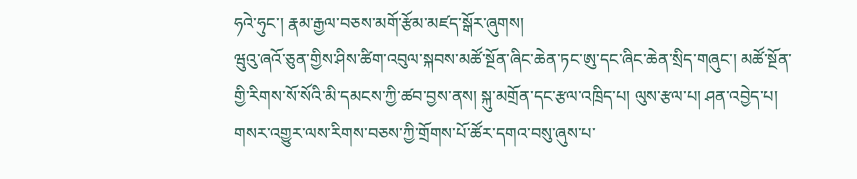ཧའེ་ཧུང་། རྣམ་རྒྱལ་བཅས་མགོ་རྩོམ་མཛད་སྒོར་ཞུགས།
ཝུའུ་ཞའོ་ཅུན་གྱིས་ཤིས་ཚིག་འབུལ་སྐབས་མཚོ་སྔོན་ཞིང་ཆེན་ཏང་ཨུ་དང་ཞིང་ཆེན་སྲིད་གཞུང་། མཚོ་སྔོན་གྱི་རིགས་སོ་སོའི་མི་དམངས་ཀྱི་ཚབ་བྱས་ནས། སྐུ་མགྲོན་དང་རྩལ་འཁྲིད་པ། ལུས་རྩལ་པ། ཤན་འབྱེད་པ། གསར་འགྱུར་ལས་རིགས་བཅས་ཀྱི་གྲོགས་པོ་ཚོར་དགའ་བསུ་ཞུས་པ་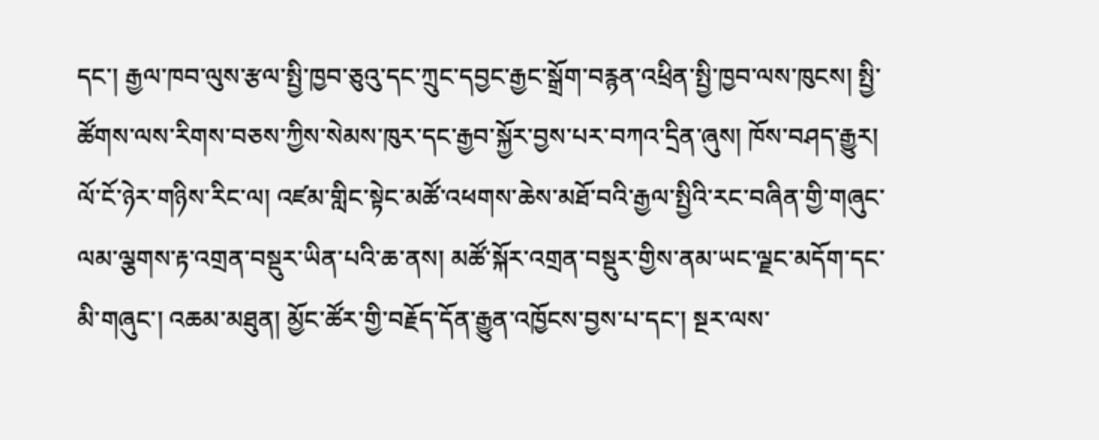དང་། རྒྱལ་ཁབ་ལུས་རྩལ་སྤྱི་ཁྱབ་ཅུའུ་དང་ཀྲུང་དབྱང་རྒྱང་སྒྲོག་བརྙན་འཕྲིན་སྤྱི་ཁྱབ་ལས་ཁུངས། སྤྱི་ཚོགས་ལས་རིགས་བཅས་ཀྱིས་སེམས་ཁུར་དང་རྒྱབ་སྐྱོར་བྱས་པར་བཀའ་དྲིན་ཞུས། ཁོས་བཤད་རྒྱུར། ལོ་ངོ་ཉེར་གཉིས་རིང་ལ། འཛམ་གླིང་སྟེང་མཚོ་འཕགས་ཆེས་མཐོ་བའི་རྒྱལ་སྤྱིའི་རང་བཞིན་གྱི་གཞུང་ལམ་ལྕགས་རྟ་འགྲན་བསྡུར་ཡིན་པའི་ཆ་ནས། མཚོ་སྐོར་འགྲན་བསྡུར་གྱིས་ནམ་ཡང་ལྗང་མདོག་དང་མི་གཞུང་། འཆམ་མཐུན། མྱོང་ཚོར་གྱི་བརྗོད་དོན་རྒྱུན་འཁྱོངས་བྱས་པ་དང་། སྔར་ལས་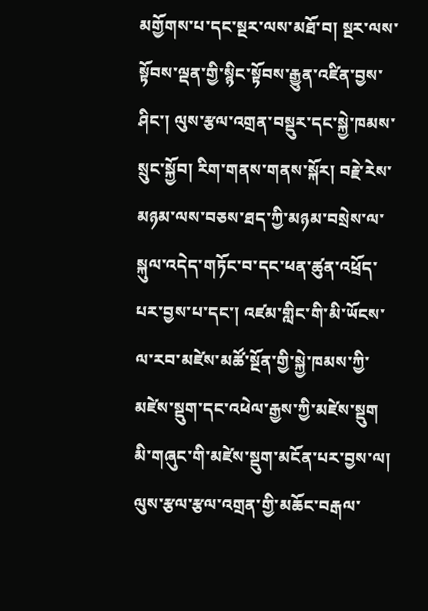མགྱོགས་པ་དང་སྔར་ལས་མཐོ་བ། སྔར་ལས་སྟོབས་ལྡན་གྱི་སྙིང་སྟོབས་རྒྱུན་འཛིན་བྱས་ཤིང་། ལུས་རྩལ་འགྲན་བསྡུར་དང་སྐྱེ་ཁམས་སྲུང་སྐྱོབ། རིག་གནས་གནས་སྐོར། བརྗེ་རེས་མཉམ་ལས་བཅས་ཐད་ཀྱི་མཉམ་བསྲེས་ལ་སྐུལ་འདེད་གཏོང་བ་དང་ཕན་ཚུན་འཕྲོད་པར་བྱས་པ་དང་། འཛམ་གླིང་གི་མི་ཡོངས་ལ་རབ་མཛེས་མཚོ་སྔོན་གྱི་སྐྱེ་ཁམས་ཀྱི་མཛེས་སྡུག་དང་འཕེལ་རྒྱས་ཀྱི་མཛེས་སྡུག མི་གཞུང་གི་མཛེས་སྡུག་མངོན་པར་བྱས་ལ། ལུས་རྩལ་རྩལ་འགྲན་གྱི་མཆོང་བརྒལ་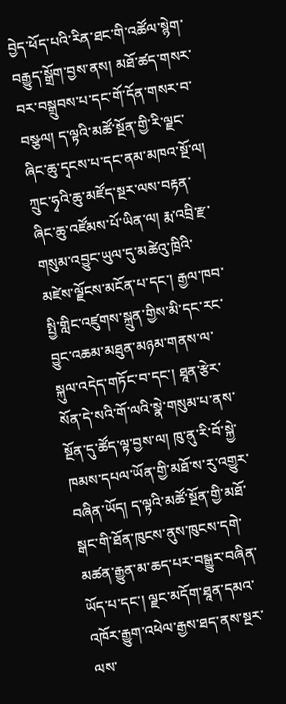བྱེད་ཕོད་པའི་རིན་ཐང་གི་འཚོལ་སྙེག་བརྒྱུད་སྒྲོག་བྱས་ནས། མཐོ་ཚད་གསར་བར་བསྒྲུབས་པ་དང་གོ་དོན་གསར་བ་བསྩལ། ད་ལྟའི་མཚོ་སྔོན་གྱི་རི་ལྗང་ཞིང་ཆུ་དྭངས་པ་དང་ནམ་མཁའ་སྔོ་ལ། ཀྲུང་ཧྭའི་ཆུ་མཛོད་སྔར་ལས་བརྟན་ཞིང་ཆུ་འཛོམས་པོ་ཡིན་ལ། རྨ་འབྲི་རྫ་གསུམ་འབྱུང་ཡུལ་དུ་མཚེའུ་ཁྲིའི་མཛེས་ལྗོངས་མངོན་པ་དང་། རྒྱལ་ཁབ་སྤྱི་གླིང་འཛུགས་སྐྲུན་གྱིས་མི་དང་རང་བྱུང་འཆམ་མཐུན་མཉམ་གནས་ལ་སྐུལ་འདེད་གཏོང་བ་དང་། ཐཱན་རྩེར་སོན་དེ་སའི་གོ་ལའི་སྣེ་གསུམ་པ་ནས་སྔོན་དུ་ཚོད་ལྟ་བྱས་ལ། ཁུ་ནུ་རི་བོ་སྐྱེ་ཁམས་དཔལ་ཡོན་གྱི་མཐོ་ས་རུ་འགྱུར་བཞིན་ཡོད། ད་ལྟའི་མཚོ་སྔོན་གྱི་མཐོ་སྒང་གི་ཐོན་ཁུངས་ནུས་ཁུངས་དགེ་མཚན་རྒྱུན་མ་ཆད་པར་བསྒྱུར་བཞིན་ཡོད་པ་དང་། ལྗང་མདོག་ཐཱན་དམའ་འཁོར་རྒྱུག་འཕེལ་རྒྱས་ཐད་ནས་སྔར་ལས་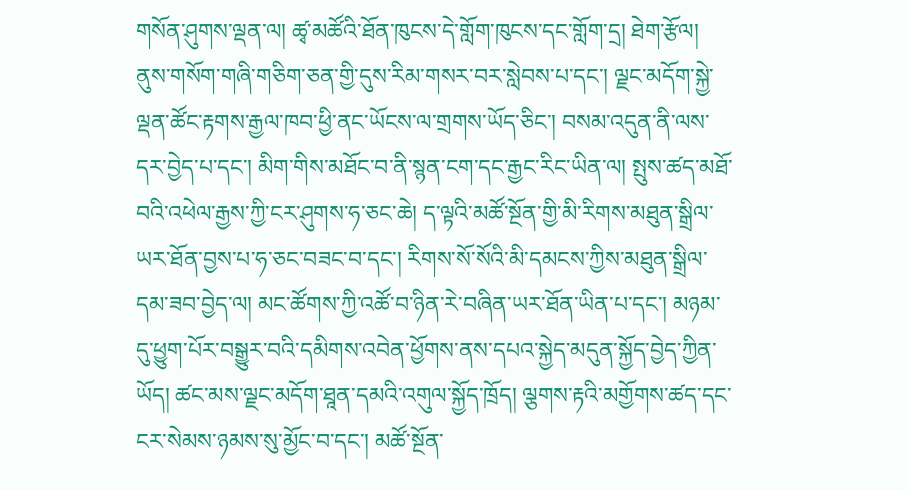གསོན་ཤུགས་ལྡན་ལ། ཚྭ་མཚོའི་ཐོན་ཁུངས་དེ་གློག་ཁུངས་དང་གློག་དྲ། ཐེག་རྩོལ། ནུས་གསོག་གཞི་གཅིག་ཅན་གྱི་དུས་རིམ་གསར་བར་སླེབས་པ་དང་། ལྗང་མདོག་སྐྱེ་ལྡན་ཚོང་རྟགས་རྒྱལ་ཁབ་ཕྱི་ནང་ཡོངས་ལ་གྲགས་ཡོད་ཅིང་། བསམ་འདུན་ནི་ལས་དར་བྱེད་པ་དང་། མིག་གིས་མཐོང་བ་ནི་སྙན་ངག་དང་རྒྱང་རིང་ཡིན་ལ། སྤུས་ཚད་མཐོ་བའི་འཕེལ་རྒྱས་ཀྱི་ངར་ཤུགས་ཧ་ཅང་ཆེ། ད་ལྟའི་མཚོ་སྔོན་གྱི་མི་རིགས་མཐུན་སྒྲིལ་ཡར་ཐོན་བྱས་པ་ཧ་ཅང་བཟང་བ་དང་། རིགས་སོ་སོའི་མི་དམངས་ཀྱིས་མཐུན་སྒྲིལ་དམ་ཟབ་བྱེད་ལ། མང་ཚོགས་ཀྱི་འཚོ་བ་ཉིན་རེ་བཞིན་ཡར་ཐོན་ཡིན་པ་དང་། མཉམ་དུ་ཕྱུག་པོར་བསྒྱུར་བའི་དམིགས་འབེན་ཕྱོགས་ནས་དཔའ་སྐྱེད་མདུན་སྐྱོད་བྱེད་ཀྱིན་ཡོད། ཚང་མས་ལྗང་མདོག་ཐཱན་དམའི་འགུལ་སྐྱོད་ཁྲོད། ལྕགས་རྟའི་མགྱོགས་ཚད་དང་ངར་སེམས་ཉམས་སུ་མྱོང་བ་དང་། མཚོ་སྔོན་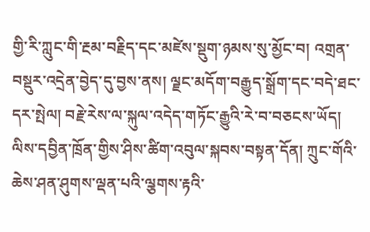གྱི་རི་ཀླུང་གི་རྔམ་བརྗིད་དང་མཛེས་སྡུག་ཉམས་སུ་མྱོང་བ། འགྲན་བསྡུར་འདྲེན་བྱེད་དུ་བྱས་ནས། ལྗང་མདོག་བརྒྱུད་སྒྲོག་དང་བདེ་ཐང་དར་སྤེལ། བརྗེ་རེས་ལ་སྐུལ་འདེད་གཏོང་རྒྱུའི་རེ་བ་བཅངས་ཡོད།
ལིས་དབྱིན་ཁྲོན་གྱིས་ཤིས་ཚིག་འབུལ་སྐབས་བསྟན་དོན། ཀྲུང་གོའི་ཆེས་ཤན་ཤུགས་ལྡན་པའི་ལྕགས་རྟའི་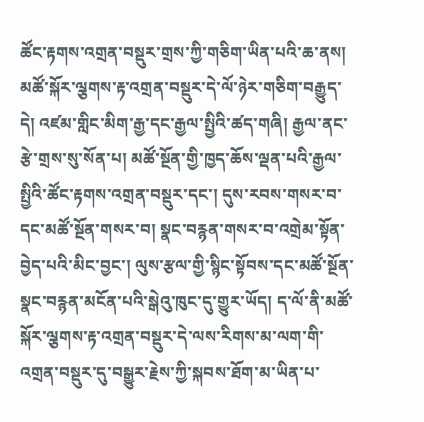ཚོང་རྟགས་འགྲན་བསྡུར་གྲས་ཀྱི་གཅིག་ཡིན་པའི་ཆ་ནས། མཚོ་སྐོར་ལྕགས་རྟ་འགྲན་བསྡུར་དེ་ལོ་ཉེར་གཅིག་བརྒྱུད་དེ། འཛམ་གླིང་མིག་རྒྱ་དང་རྒྱལ་སྤྱིའི་ཚད་གཞི། རྒྱལ་ནང་རྩེ་གྲས་སུ་སོན་པ། མཚོ་སྔོན་གྱི་ཁྱད་ཆོས་ལྡན་པའི་རྒྱལ་སྤྱིའི་ཚོང་རྟགས་འགྲན་བསྡུར་དང་། དུས་རབས་གསར་བ་དང་མཚོ་སྔོན་གསར་བ། སྣང་བརྙན་གསར་བ་འགྲེམ་སྟོན་བྱེད་པའི་མིང་བྱང་། ལུས་རྩལ་གྱི་སྙིང་སྟོབས་དང་མཚོ་སྔོན་སྣང་བརྙན་མངོན་པའི་སྒེའུ་ཁུང་དུ་གྱུར་ཡོད། ད་ལོ་ནི་མཚོ་སྐོར་ལྕགས་རྟ་འགྲན་བསྡུར་དེ་ལས་རིགས་མ་ལག་གི་འགྲན་བསྡུར་དུ་བསྒྱུར་རྗེས་ཀྱི་སྐབས་ཐོག་མ་ཡིན་པ་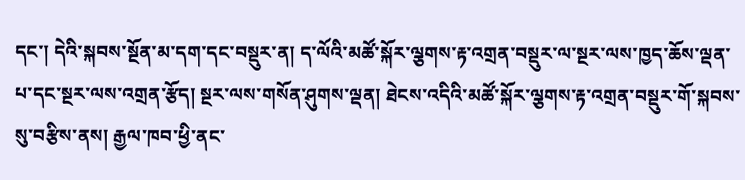དང་། དེའི་སྐབས་སྔོན་མ་དག་དང་བསྡུར་ན། ད་ལོའི་མཚོ་སྐོར་ལྕགས་རྟ་འགྲན་བསྡུར་ལ་སྔར་ལས་ཁྱད་ཆོས་ལྡན་པ་དང་སྔར་ལས་འགྲན་རྩོད། སྔར་ལས་གསོན་ཤུགས་ལྡན། ཐེངས་འདིའི་མཚོ་སྐོར་ལྕགས་རྟ་འགྲན་བསྡུར་གོ་སྐབས་སུ་བརྩིས་ནས། རྒྱལ་ཁབ་ཕྱི་ནང་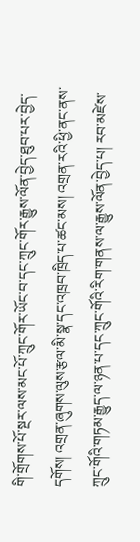གི་གྲོགས་པོ་སྔར་ལས་མང་པོ་ཀྲུང་གོར་ཡོང་བ་དང་ཀྲུང་གོར་རྒྱུས་ལོན་བྱེད་ཐུབ་པར་བྱེད་དགོས། འགྲན་ཞུགས་ལུས་རྩལ་མི་སྣ་དང་འཁྲབ་ཁྲིད་པ་ཚང་མས། འགྲན་རའི་ཕྱི་ནང་ནས་ཀྲུང་གོའི་གཏམ་རྒྱུད་ལ་ཉན་པ་དང་ཀྲུང་གོའི་རིག་གནས་ལ་རྒྱུས་ལོན་བྱེད་པ། རབ་མཛེས་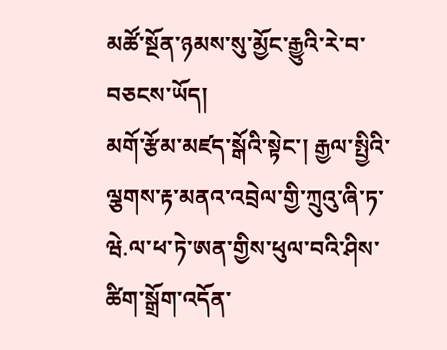མཚོ་སྔོན་ཉམས་སུ་མྱོང་རྒྱུའི་རེ་བ་བཅངས་ཡོད།
མགོ་རྩོམ་མཛད་སྒོའི་སྟེང་། རྒྱལ་སྤྱིའི་ལྕགས་རྟ་མནའ་འབྲེལ་གྱི་ཀྲུའུ་ཞི་ཏ་ཝེ.ལ་ཕ་ཏེ་ཨན་གྱིས་ཕུལ་བའི་ཤིས་ཚིག་སྒྲོག་འདོན་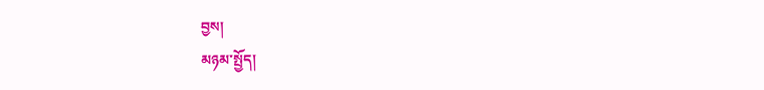བྱས།
མཉམ་སྤྱོད།